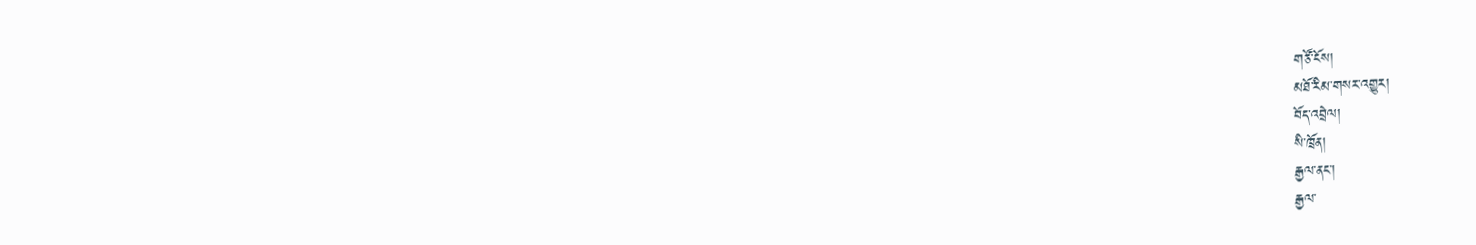གཙོ་ངོས།
མཐོ་རིམ་གསར་འགྱུར།
བོད་འབྲེལ།
སི་ཁྲོན།
རྒྱལ་ནང་།
རྒྱལ་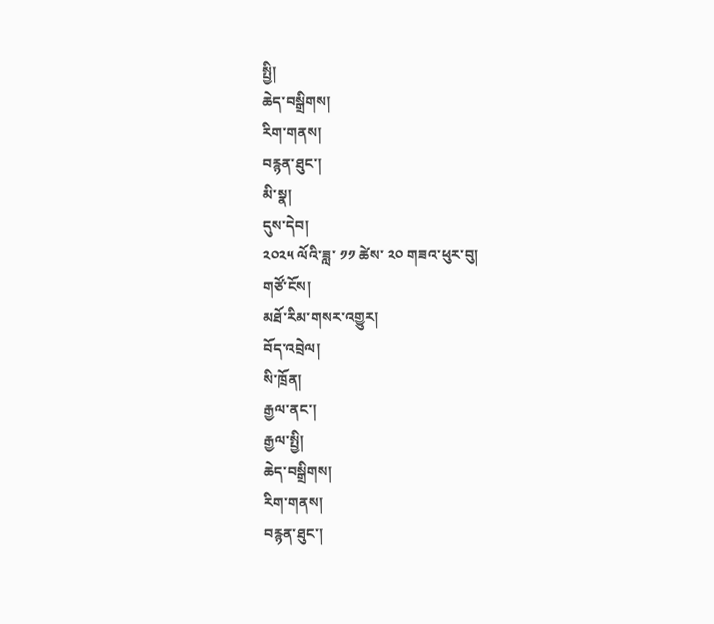སྤྱི།
ཆེད་བསྒྲིགས།
རིག་གནས།
བརྙན་ཐུང་།
མི་སྣ།
དུས་དེབ།
༢༠༢༥ ལོའི་ཟླ་ ༡༡ ཚེས་ ༢༠ གཟའ་ཕུར་བུ།
གཙོ་ངོས།
མཐོ་རིམ་གསར་འགྱུར།
བོད་འབྲེལ།
སི་ཁྲོན།
རྒྱལ་ནང་།
རྒྱལ་སྤྱི།
ཆེད་བསྒྲིགས།
རིག་གནས།
བརྙན་ཐུང་།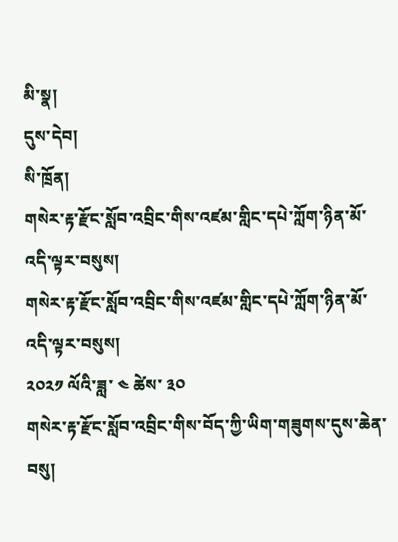མི་སྣ།
དུས་དེབ།
སི་ཁྲོན།
གསེར་རྟ་རྫོང་སློབ་འབྲིང་གིས་འཛམ་གླིང་དཔེ་ཀློག་ཉིན་མོ་འདི་ལྟར་བསུས།
གསེར་རྟ་རྫོང་སློབ་འབྲིང་གིས་འཛམ་གླིང་དཔེ་ཀློག་ཉིན་མོ་འདི་ལྟར་བསུས།
༢༠༢༡ ལོའི་ཟླ་ ༤ ཚེས་ ༣༠
གསེར་རྟ་རྫོང་སློབ་འབྲིང་གིས་བོད་ཀྱི་ཡིག་གཟུགས་དུས་ཆེན་བསུ།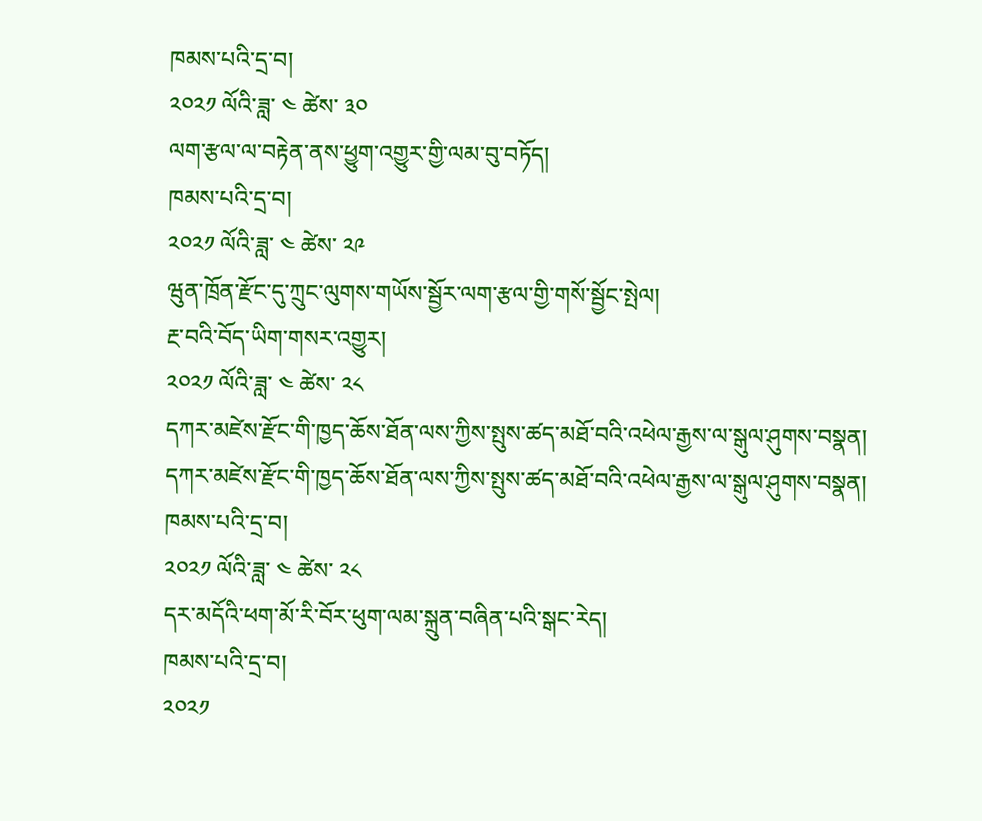ཁམས་པའི་དྲ་བ།
༢༠༢༡ ལོའི་ཟླ་ ༤ ཚེས་ ༣༠
ལག་རྩལ་ལ་བརྟེན་ནས་ཕྱུག་འགྱུར་གྱི་ལམ་བུ་བཏོད།
ཁམས་པའི་དྲ་བ།
༢༠༢༡ ལོའི་ཟླ་ ༤ ཚེས་ ༢༩
ཝུན་ཁྲོན་རྫོང་དུ་ཀྲུང་ལུགས་གཡོས་སྦྱོར་ལག་རྩལ་གྱི་གསོ་སྦྱོང་སྤེལ།
རྔ་བའི་བོད་ཡིག་གསར་འགྱུར།
༢༠༢༡ ལོའི་ཟླ་ ༤ ཚེས་ ༢༨
དཀར་མཛེས་རྫོང་གི་ཁྱད་ཆོས་ཐོན་ལས་ཀྱིས་སྤུས་ཚད་མཐོ་བའི་འཕེལ་རྒྱས་ལ་སྒུལ་ཤུགས་བསྣན།
དཀར་མཛེས་རྫོང་གི་ཁྱད་ཆོས་ཐོན་ལས་ཀྱིས་སྤུས་ཚད་མཐོ་བའི་འཕེལ་རྒྱས་ལ་སྒུལ་ཤུགས་བསྣན།
ཁམས་པའི་དྲ་བ།
༢༠༢༡ ལོའི་ཟླ་ ༤ ཚེས་ ༢༨
དར་མདོའི་ཕག་མོ་རི་བོར་ཕུག་ལམ་སྐྲུན་བཞིན་པའི་སྒང་རེད།
ཁམས་པའི་དྲ་བ།
༢༠༢༡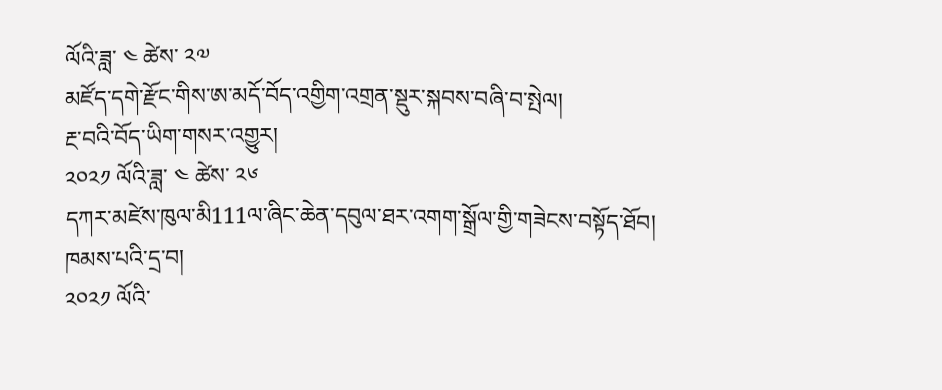ལོའི་ཟླ་ ༤ ཚེས་ ༢༧
མཛོད་དགེ་རྫོང་གིས་ཨ་མདོ་བོད་འགྱིག་འགྲན་སྡུར་སྐབས་བཞི་བ་སྤེལ།
རྔ་བའི་བོད་ཡིག་གསར་འགྱུར།
༢༠༢༡ ལོའི་ཟླ་ ༤ ཚེས་ ༢༦
དཀར་མཛེས་ཁུལ་མི111ལ་ཞིང་ཆེན་དབུལ་ཐར་འགག་སྒྲོལ་གྱི་གཟེངས་བསྟོད་ཐོབ།
ཁམས་པའི་དྲ་བ།
༢༠༢༡ ལོའི་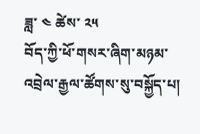ཟླ་ ༤ ཚེས་ ༢༥
བོད་ཀྱི་ཕོ་གསར་ཞིག་མཉམ་འབྲེལ་རྒྱལ་ཚོགས་སུ་བསྐྱོད་པ།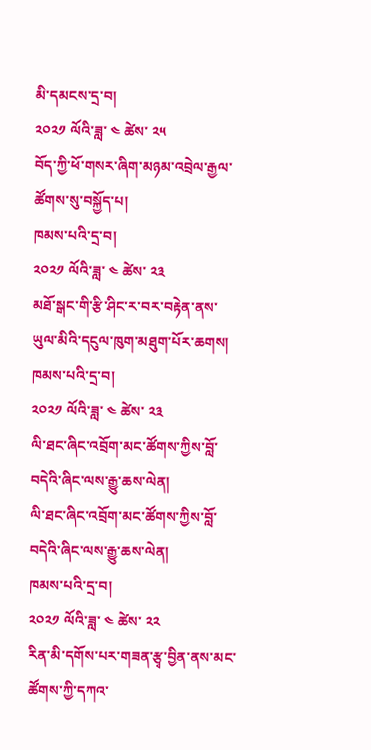མི་དམངས་དྲ་བ།
༢༠༢༡ ལོའི་ཟླ་ ༤ ཚེས་ ༢༥
བོད་ཀྱི་ཕོ་གསར་ཞིག་མཉམ་འབྲེལ་རྒྱལ་ཚོགས་སུ་བསྐྱོད་པ།
ཁམས་པའི་དྲ་བ།
༢༠༢༡ ལོའི་ཟླ་ ༤ ཚེས་ ༢༣
མཐོ་སྒང་གི་རྩི་ཤིང་ར་བར་བརྟེན་ནས་ཡུལ་མིའི་དངུལ་ཁུག་མཐུག་པོར་ཆགས།
ཁམས་པའི་དྲ་བ།
༢༠༢༡ ལོའི་ཟླ་ ༤ ཚེས་ ༢༣
ལི་ཐང་ཞིང་འབྲོག་མང་ཚོགས་ཀྱིས་བློ་བདེའི་ཞིང་ལས་རྒྱུ་ཆས་ལེན།
ལི་ཐང་ཞིང་འབྲོག་མང་ཚོགས་ཀྱིས་བློ་བདེའི་ཞིང་ལས་རྒྱུ་ཆས་ལེན།
ཁམས་པའི་དྲ་བ།
༢༠༢༡ ལོའི་ཟླ་ ༤ ཚེས་ ༢༢
རིན་མི་དགོས་པར་གཟན་རྩྭ་བྱིན་ནས་མང་ཚོགས་ཀྱི་དཀའ་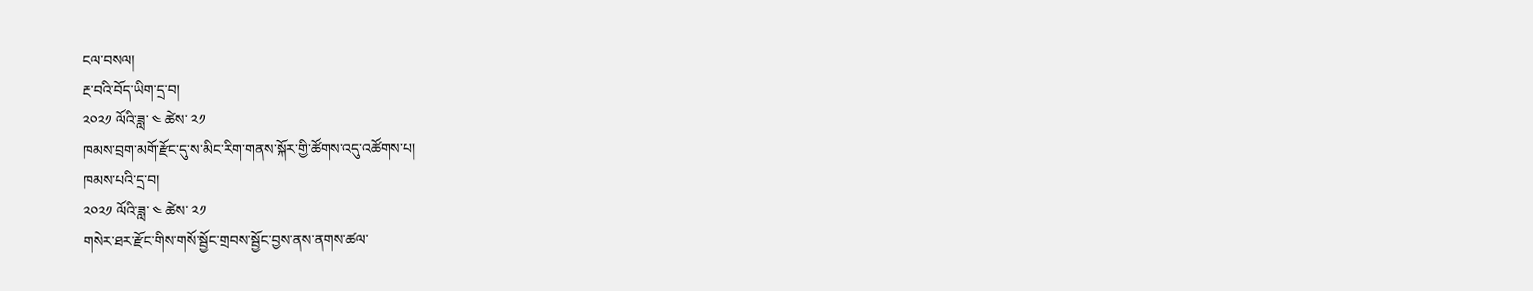ངལ་བསལ།
རྔ་བའི་བོད་ཡིག་དྲ་བ།
༢༠༢༡ ལོའི་ཟླ་ ༤ ཚེས་ ༢༡
ཁམས་བྲག་མགོ་རྫོང་དུ་ས་མིང་རིག་གནས་སྐོར་གྱི་ཚོགས་འདུ་འཚོགས་པ།
ཁམས་པའི་དྲ་བ།
༢༠༢༡ ལོའི་ཟླ་ ༤ ཚེས་ ༢༡
གསེར་ཐར་རྫོང་གིས་གསོ་སྦྱོང་གྲབས་སྦྱོང་བྱས་ནས་ནགས་ཚལ་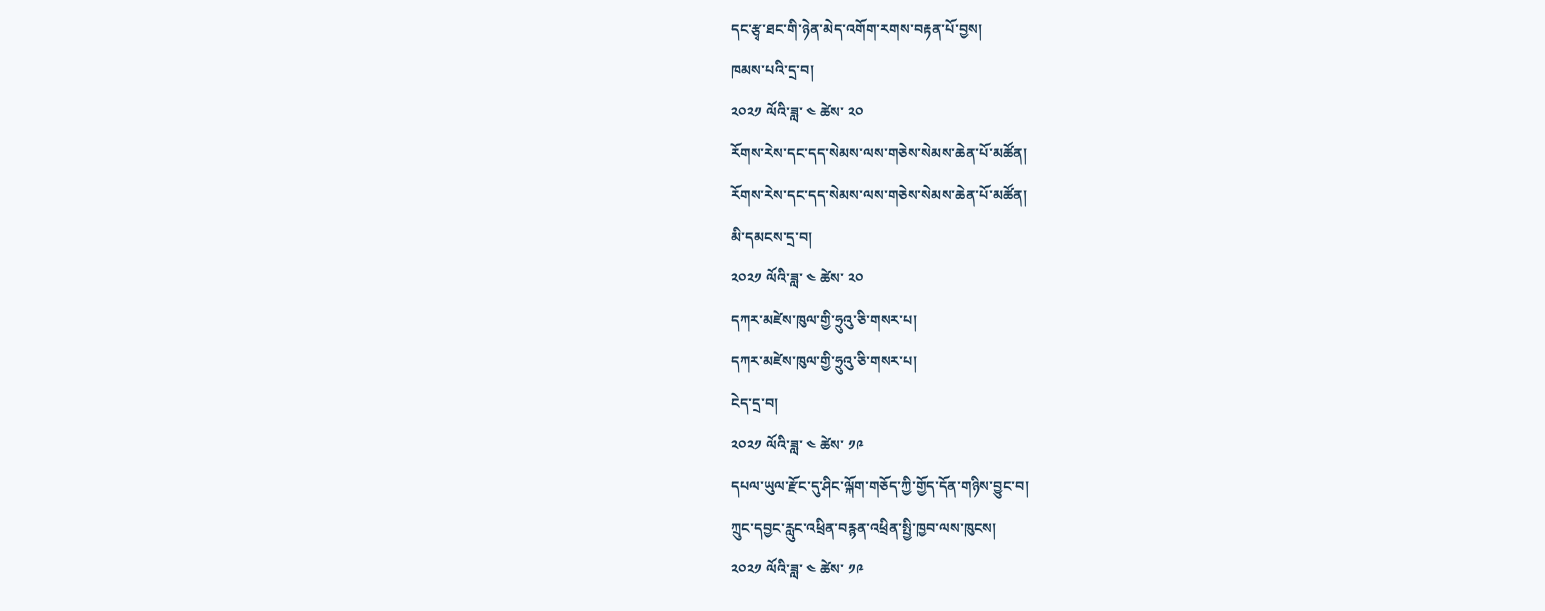དང་རྩྭ་ཐང་གི་ཉེན་མེད་འགོག་རགས་བརྟན་པོ་བྱས།
ཁམས་པའི་དྲ་བ།
༢༠༢༡ ལོའི་ཟླ་ ༤ ཚེས་ ༢༠
རོགས་རེས་དང་དད་སེམས་ལས་གཅེས་སེམས་ཆེན་པོ་མཚོན།
རོགས་རེས་དང་དད་སེམས་ལས་གཅེས་སེམས་ཆེན་པོ་མཚོན།
མི་དམངས་དྲ་བ།
༢༠༢༡ ལོའི་ཟླ་ ༤ ཚེས་ ༢༠
དཀར་མཛེས་ཁུལ་གྱི་ཧྲུའུ་ཅི་གསར་པ།
དཀར་མཛེས་ཁུལ་གྱི་ཧྲུའུ་ཅི་གསར་པ།
ངེད་དྲ་བ།
༢༠༢༡ ལོའི་ཟླ་ ༤ ཚེས་ ༡༩
དཔལ་ཡུལ་རྫོང་དུ་ཤིང་ལྐོག་གཅོད་ཀྱི་གྱོད་དོན་གཉིས་བྱུང་བ།
ཀྲུང་དབྱང་རླུང་འཕྲིན་བརྙན་འཕྲིན་སྤྱི་ཁྱབ་ལས་ཁུངས།
༢༠༢༡ ལོའི་ཟླ་ ༤ ཚེས་ ༡༩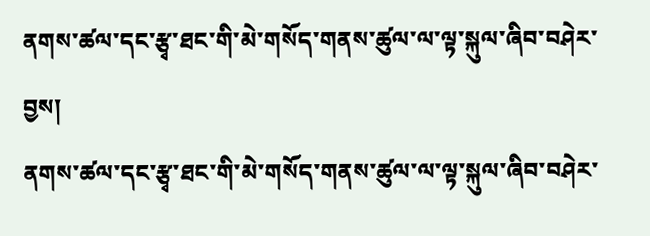ནགས་ཚལ་དང་རྩྭ་ཐང་གི་མེ་གསོད་གནས་ཚུལ་ལ་ལྟ་སྐུལ་ཞིབ་བཤེར་བྱས།
ནགས་ཚལ་དང་རྩྭ་ཐང་གི་མེ་གསོད་གནས་ཚུལ་ལ་ལྟ་སྐུལ་ཞིབ་བཤེར་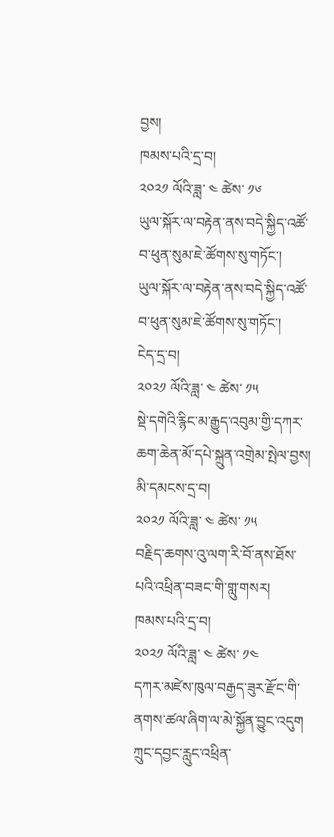བྱས།
ཁམས་པའི་དྲ་བ།
༢༠༢༡ ལོའི་ཟླ་ ༤ ཚེས་ ༡༦
ཡུལ་སྐོར་ལ་བརྟེན་ནས་བདེ་སྐྱིད་འཚོ་བ་ཕུན་སུམ་ཇེ་ཚོགས་སུ་གཏོང་།
ཡུལ་སྐོར་ལ་བརྟེན་ནས་བདེ་སྐྱིད་འཚོ་བ་ཕུན་སུམ་ཇེ་ཚོགས་སུ་གཏོང་།
ངེད་དྲ་བ།
༢༠༢༡ ལོའི་ཟླ་ ༤ ཚེས་ ༡༥
སྡེ་དགེའི་རྙིང་མ་རྒྱུད་འབུམ་གྱི་དཀར་ཆག་ཆེན་མོ་དཔེ་སྐྲུན་འགྲེམ་སྤེལ་བྱས།
མི་དམངས་དྲ་བ།
༢༠༢༡ ལོའི་ཟླ་ ༤ ཚེས་ ༡༥
བརྗིད་ཆགས་འུ་ལག་རི་བོ་ནས་ཐོས་པའི་འཕྲིན་བཟང་གི་གླུ་གསར།
ཁམས་པའི་དྲ་བ།
༢༠༢༡ ལོའི་ཟླ་ ༤ ཚེས་ ༡༤
དཀར་མཛེས་ཁུལ་བརྒྱད་ཟུར་རྫོང་གི་ནགས་ཚལ་ཞིག་ལ་མེ་སྐྱོན་བྱུང་འདུག
ཀྲུང་དབྱང་རླུང་འཕྲིན་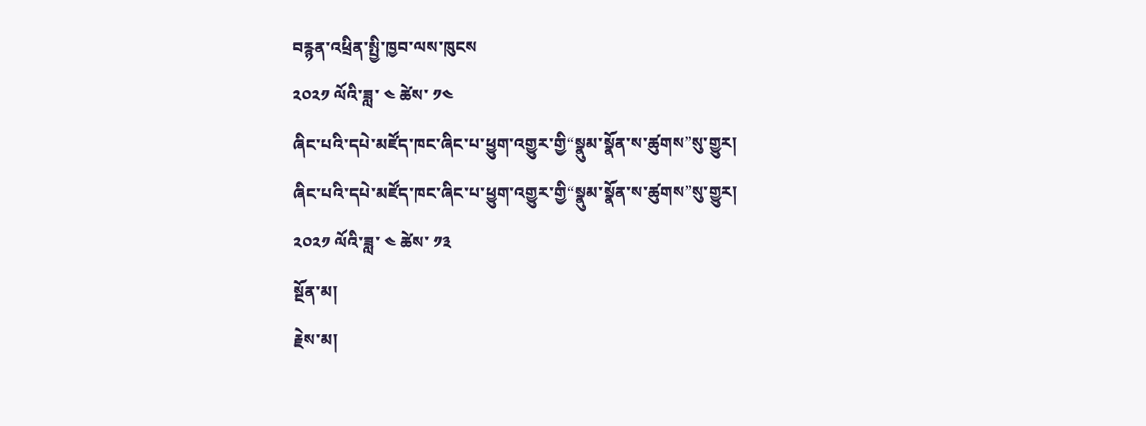བརྙན་འཕྲིན་སྤྱི་ཁྱབ་ལས་ཁུངས
༢༠༢༡ ལོའི་ཟླ་ ༤ ཚེས་ ༡༤
ཞིང་པའི་དཔེ་མཛོད་ཁང་ཞིང་པ་ཕྱུག་འགྱུར་གྱི“སྣུམ་སྣོན་ས་ཚུགས”སུ་གྱུར།
ཞིང་པའི་དཔེ་མཛོད་ཁང་ཞིང་པ་ཕྱུག་འགྱུར་གྱི“སྣུམ་སྣོན་ས་ཚུགས”སུ་གྱུར།
༢༠༢༡ ལོའི་ཟླ་ ༤ ཚེས་ ༡༣
སྔོན་མ།
རྗེས་མ།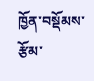ཁྱོན་བསྡོམས་རྩོམ་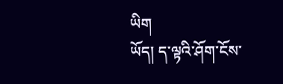ཡིག
ཡོད། ད་ལྟའི་ཤོག་ངོས་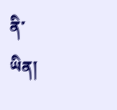ནི་
ཡིན།